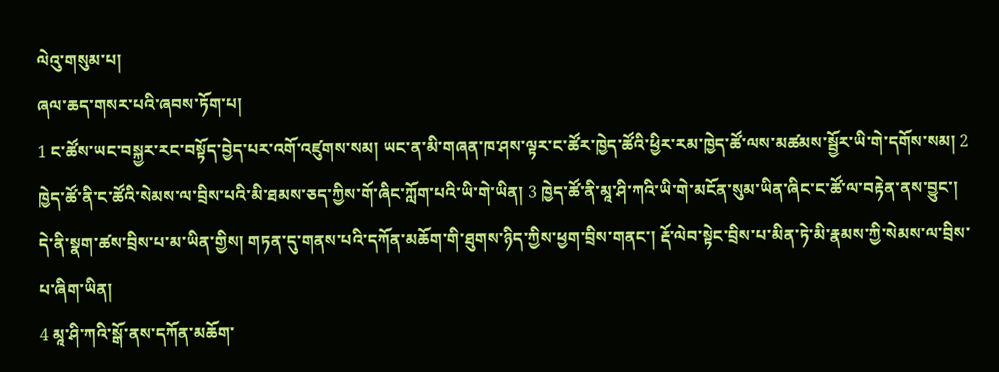ལེའུ་གསུམ་པ།
ཞལ་ཆད་གསར་པའི་ཞབས་ཏོག་པ།
1 ང་ཚོས་ཡང་བསྐྱར་རང་བསྟོད་བྱེད་པར་འགོ་འཛུགས་སམ། ཡང་ན་མི་གཞན་ཁ་ཤས་ལྟར་ང་ཚོར་ཁྱེད་ཚོའི་ཕྱིར་རམ་ཁྱེད་ཚོ་ལས་མཚམས་སྦྱོར་ཡི་གེ་དགོས་སམ། 2 ཁྱེད་ཚོ་ནི་ང་ཚོའི་སེམས་ལ་བྲིས་པའི་མི་ཐམས་ཅད་ཀྱིས་གོ་ཞིང་ཀློག་པའི་ཡི་གེ་ཡིན། 3 ཁྱེད་ཚོ་ནི་མཱ་ཤི་ཀའི་ཡི་གེ་མངོན་སུམ་ཡིན་ཞིང་ང་ཚོ་ལ་བརྟེན་ནས་བྱུང་། དེ་ནི་སྣག་ཚས་བྲིས་པ་མ་ཡིན་གྱིས། གཏན་དུ་གནས་པའི་དཀོན་མཆོག་གི་ཐུགས་ཉིད་ཀྱིས་ཕྱག་བྲིས་གནང་། རྡོ་ལེབ་སྟེང་བྲིས་པ་མིན་ཏེ་མི་རྣམས་ཀྱི་སེམས་ལ་བྲིས་པ་ཞིག་ཡིན།
4 མཱ་ཤི་ཀའི་སྒོ་ནས་དཀོན་མཆོག་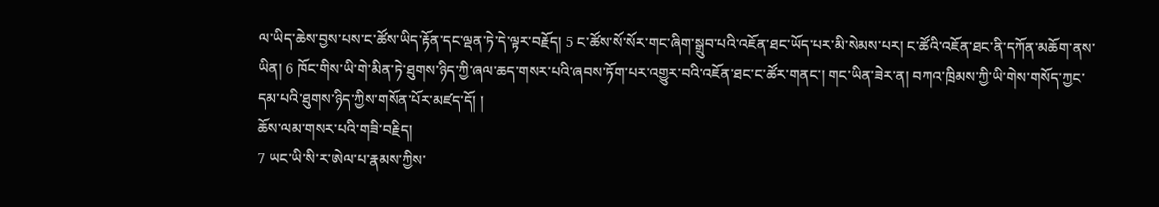ལ་ཡིད་ཆེས་བྱས་པས་ང་ཚོས་ཡིད་རྟོན་དང་ལྡན་ཏེ་དེ་ལྟར་བརྗོད། 5 ང་ཚོས་སོ་སོར་གང་ཞིག་སྒྲུབ་པའི་འཇོན་ཐང་ཡོད་པར་མི་སེམས་པར། ང་ཚོའི་འཇོན་ཐང་ནི་དཀོན་མཆོག་ནས་ཡིན། 6 ཁོང་གིས་ཡི་གེ་མིན་ཏེ་ཐུགས་ཉིད་ཀྱི་ཞལ་ཆད་གསར་པའི་ཞབས་ཏོག་པར་འགྱུར་བའི་འཇོན་ཐང་ང་ཚོར་གནང་། གང་ཡིན་ཟེར་ན། བཀའ་ཁྲིམས་ཀྱི་ཡི་གེས་གསོད་ཀྱང་དམ་པའི་ཐུགས་ཉིད་ཀྱིས་གསོན་པོར་མཛད་དོ། །
ཆོས་ལམ་གསར་པའི་གཟི་བརྗིད།
7 ཡང་ཡི་སི་ར་ཨེལ་པ་རྣམས་ཀྱིས་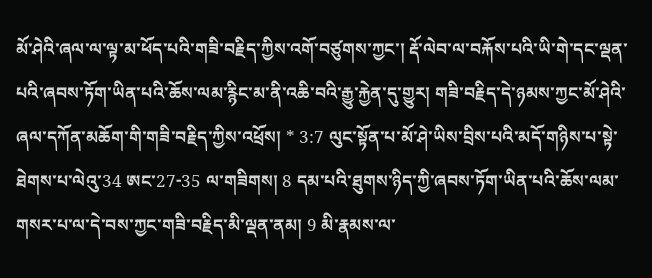མོ་ཤེའི་ཞལ་ལ་ལྟ་མ་ཕོད་པའི་གཟི་བརྗིད་ཀྱིས་འགོ་བཙུགས་ཀྱང་། རྡོ་ལེབ་ལ་བརྐོས་པའི་ཡི་གེ་དང་ལྡན་པའི་ཞབས་ཏོག་ཡིན་པའི་ཆོས་ལམ་རྙིང་མ་ནི་འཆི་བའི་རྒྱུ་རྐྱེན་དུ་གྱུར། གཟི་བརྗིད་དེ་ཉམས་ཀྱང་མོ་ཤེའི་ཞལ་དཀོན་མཆོག་གི་གཟི་བརྗིད་ཀྱིས་འཕྲོས། * 3:7 ལུང་སྟོན་པ་མོ་ཤེ་ཡིས་བྲིས་པའི་མདོ་གཉིས་པ་སྟེ་ཐེགས་པ་ལེའུ་34 ཨང་27-35 ལ་གཟིགས། 8 དམ་པའི་ཐུགས་ཉིད་ཀྱི་ཞབས་ཏོག་ཡིན་པའི་ཆོས་ལམ་གསར་པ་ལ་དེ་བས་ཀྱང་གཟི་བརྗིད་མི་ལྡན་ནམ། 9 མི་རྣམས་ལ་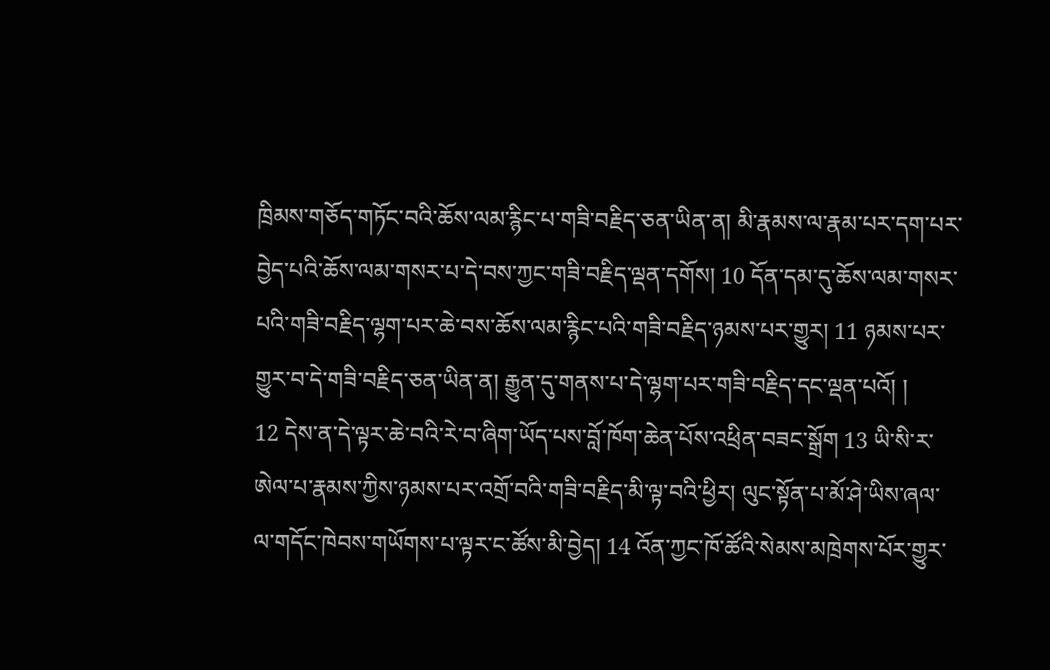ཁྲིམས་གཅོད་གཏོང་བའི་ཆོས་ལམ་རྙིང་པ་གཟི་བརྗིད་ཅན་ཡིན་ན། མི་རྣམས་ལ་རྣམ་པར་དག་པར་བྱེད་པའི་ཆོས་ལམ་གསར་པ་དེ་བས་ཀྱང་གཟི་བརྗིད་ལྡན་དགོས། 10 དོན་དམ་དུ་ཆོས་ལམ་གསར་པའི་གཟི་བརྗིད་ལྷག་པར་ཆེ་བས་ཆོས་ལམ་རྙིང་པའི་གཟི་བརྗིད་ཉམས་པར་གྱུར། 11 ཉམས་པར་གྱུར་བ་དེ་གཟི་བརྗིད་ཅན་ཡིན་ན། རྒྱུན་དུ་གནས་པ་དེ་ལྷག་པར་གཟི་བརྗིད་དང་ལྡན་པའོ། །
12 དེས་ན་དེ་ལྟར་ཆེ་བའི་རེ་བ་ཞིག་ཡོད་པས་བློ་ཁོག་ཆེན་པོས་འཕྲིན་བཟང་སྒྲོག 13 ཡི་སི་ར་ཨེལ་པ་རྣམས་ཀྱིས་ཉམས་པར་འགྲོ་བའི་གཟི་བརྗིད་མི་ལྟ་བའི་ཕྱིར། ལུང་སྟོན་པ་མོ་ཤེ་ཡིས་ཞལ་ལ་གདོང་ཁེབས་གཡོགས་པ་ལྟར་ང་ཚོས་མི་བྱེད། 14 འོན་ཀྱང་ཁོ་ཚོའི་སེམས་མཁྲེགས་པོར་གྱུར་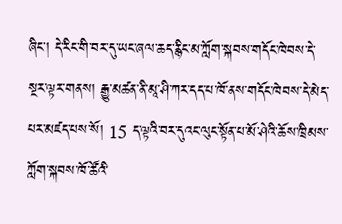ཞིང་། དེ་རིང་གི་བར་དུ་ཡང་ཞལ་ཆད་རྙིང་མ་ཀློག་སྐབས་གདོང་ཁེབས་དེ་སྔར་ལྟར་གནས། རྒྱུ་མཚན་ནི་མཱ་ཤི་ཀར་དད་པ་ཁོ་ནས་གདོང་ཁེབས་དེ་མེད་པར་མཛད་པས་སོ། 15 ད་ལྟའི་བར་དུའང་ལུང་སྟོན་པ་མོ་ཤེའི་ཆོས་ཁྲིམས་ཀློག་སྐབས་ཁོ་ཚོའི་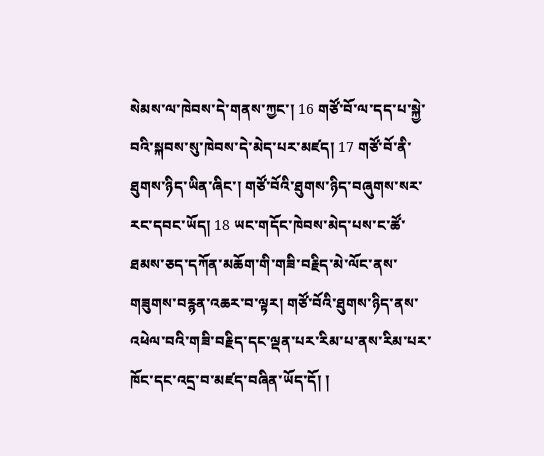སེམས་ལ་ཁེབས་དེ་གནས་ཀྱང་། 16 གཙོ་བོ་ལ་དད་པ་སྐྱེ་བའི་སྐབས་སུ་ཁེབས་དེ་མེད་པར་མཛད། 17 གཙོ་བོ་ནི་ཐུགས་ཉིད་ཡིན་ཞིང་། གཙོ་བོའི་ཐུགས་ཉིད་བཞུགས་སར་རང་དབང་ཡོད། 18 ཡང་གདོང་ཁེབས་མེད་པས་ང་ཚོ་ཐམས་ཅད་དཀོན་མཆོག་གི་གཟི་བརྗིད་མེ་ལོང་ནས་གཟུགས་བརྙན་འཆར་བ་ལྟར། གཙོ་བོའི་ཐུགས་ཉིད་ནས་འཕེལ་བའི་གཟི་བརྗིད་དང་ལྡན་པར་རིམ་པ་ནས་རིམ་པར་ཁོང་དང་འདྲ་བ་མཛད་བཞིན་ཡོད་དོ། །